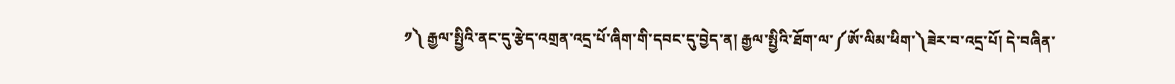༡༽ རྒྱལ་སྤྱིའི་ནང་དུ་རྩེད་འགྲན་འདྲ་པོ་ཞིག་གི་དབང་དུ་བྱེད་ན། རྒྱལ་སྤྱིའི་ཐོག་ལ་༼ཨོ་ལིམ་ཕིག་༽ཟེར་བ་འདྲ་པོ། དེ་བཞིན་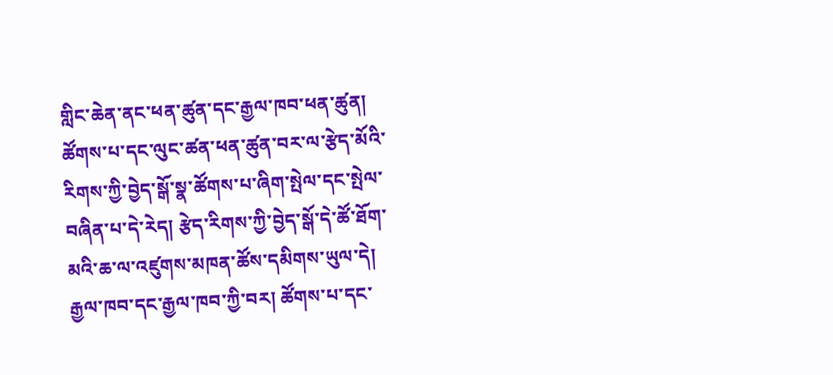གླིང་ཆེན་ནང་ཕན་ཚུན་དང་རྒྱལ་ཁབ་ཕན་ཚུན། ཚོགས་པ་དང་ལུང་ཚན་ཕན་ཚུན་བར་ལ་རྩེད་མོའི་རིགས་ཀྱི་བྱེད་སྒོ་སྣ་ཚོགས་པ་ཞིག་སྤེལ་དང་སྤེལ་བཞིན་པ་དེ་རེད། རྩེད་རིགས་ཀྱི་བྱེད་སྒོ་དེ་ཚོ་ཐོག་མའི་ཆ་ལ་འཛུགས་མཁན་ཚོས་དམིགས་ཡུལ་དེ། རྒྱལ་ཁབ་དང་རྒྱལ་ཁབ་ཀྱི་བར། ཚོགས་པ་དང་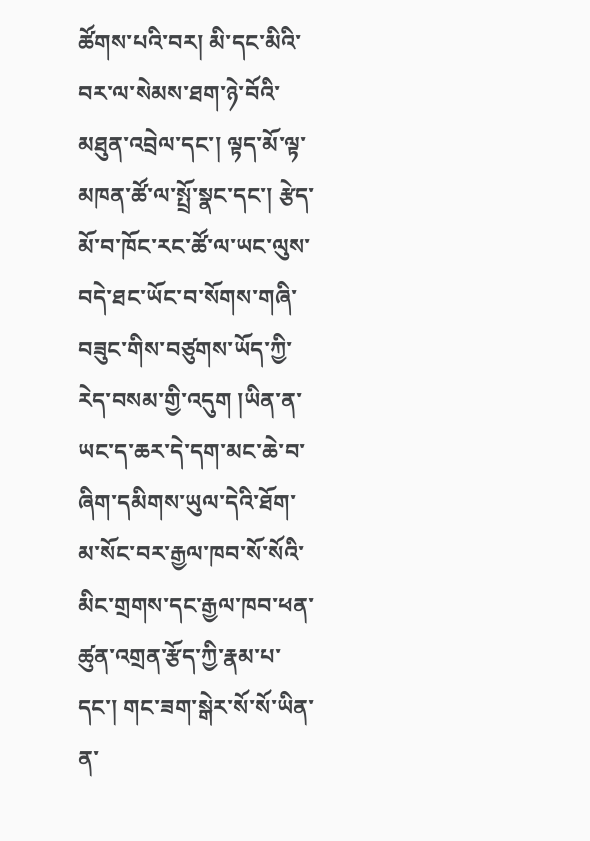ཚོགས་པའི་བར། མི་དང་མིའི་བར་ལ་སེམས་ཐག་ཉེ་བོའི་མཐུན་འབྲེལ་དང་། ལྟད་མོ་ལྟ་མཁན་ཚོ་ལ་སྤྲོ་སྣང་དང་། རྩེད་མོ་བ་ཁོང་རང་ཚོ་ལ་ཡང་ལུས་བདེ་ཐང་ཡོང་བ་སོགས་གཞི་བཟུང་གིས་བཙུགས་ཡོད་ཀྱི་རེད་བསམ་གྱི་འདུག །ཡིན་ན་ཡང་ད་ཆར་དེ་དག་མང་ཆེ་བ་ཞིག་དམིགས་ཡུལ་དེའི་ཐོག་མ་སོང་བར་རྒྱལ་ཁབ་སོ་སོའི་མིང་གྲགས་དང་རྒྱལ་ཁབ་ཕན་ཚུན་འགྲན་རྩོད་ཀྱི་རྣམ་པ་དང་། གང་ཟག་སྒེར་སོ་སོ་ཡིན་ན་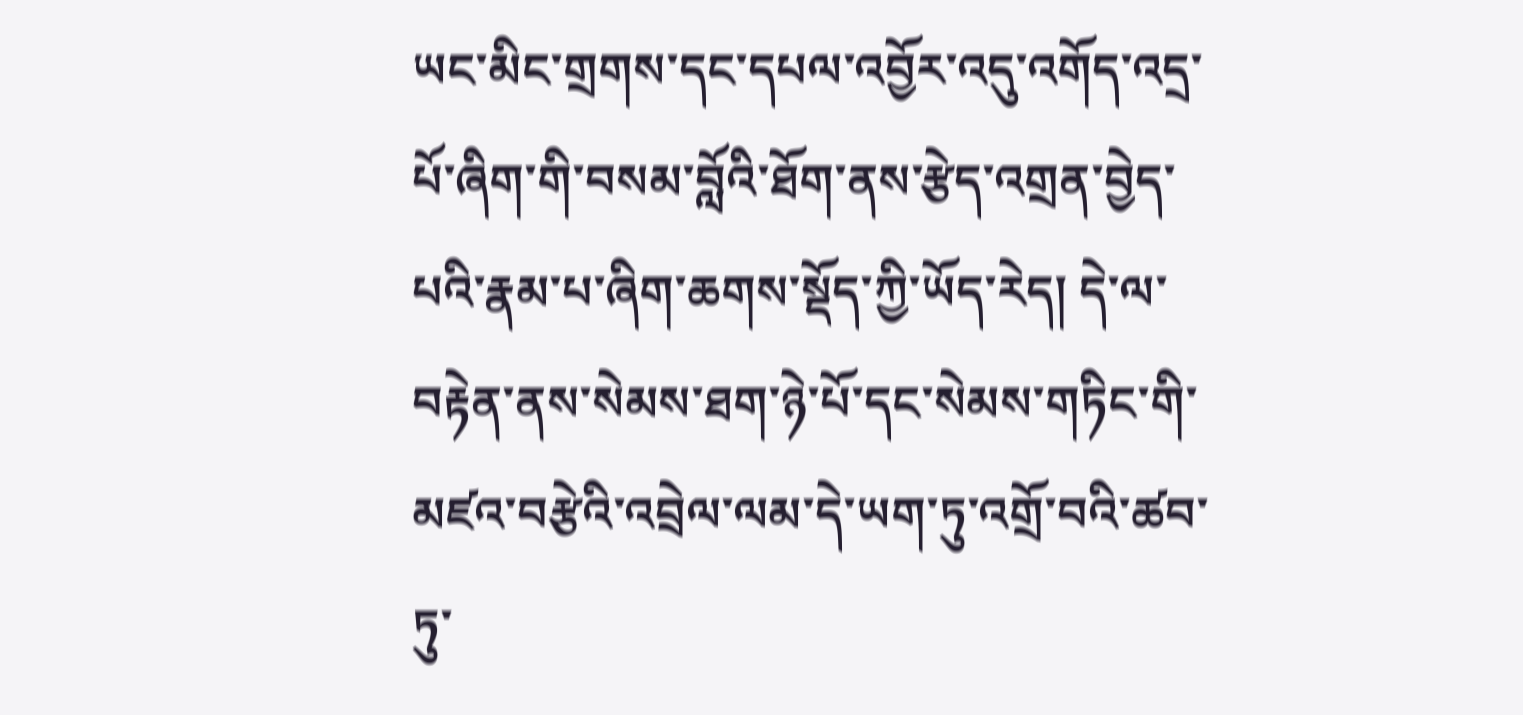ཡང་མིང་གྲགས་དང་དཔལ་འབྱོར་འདུ་འགོད་འདྲ་པོ་ཞིག་གི་བསམ་བློའི་ཐོག་ནས་རྩེད་འགྲན་བྱེད་པའི་རྣམ་པ་ཞིག་ཆགས་སྡོད་ཀྱི་ཡོད་རེད། དེ་ལ་བརྟེན་ནས་སེམས་ཐག་ཉེ་པོ་དང་སེམས་གཏིང་གི་མཛའ་བརྩེའི་འབྲེལ་ལམ་དེ་ཡག་ཏུ་འགྲོ་བའི་ཚབ་ཏུ་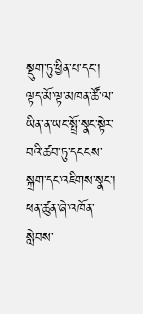སྡུག་ཏུ་ཕྱིན་པ་དང་། ལྟད་མོ་ལྟ་མཁན་ཚོ་ལ་ཡིན་ན་ཡང་སྤྲོ་སྣང་སྟེར་བའི་ཚབ་ཏུ་དངངས་སྐྲག་དང་འཇིགས་སྣང་། ཕན་ཚུན་ཞེ་འཁོན་སླེབས་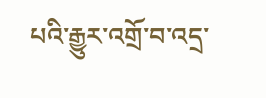པའི་རྒྱུར་འགྲོ་བ་འདྲ་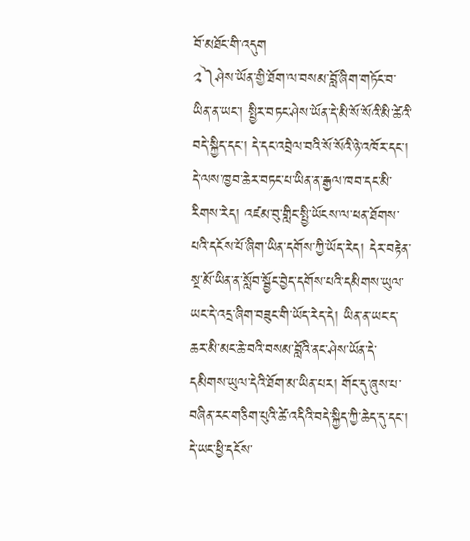བོ་མཐོང་གི་འདུག
༢༽ཤེས་ཡོན་གྱི་ཐོག་ལ་བསམ་བློ་ཞིག་གཏོང་བ་ཡིན་ན་ཡང་། སྤྱིར་བཏང་ཤེས་ཡོན་དེ་མི་སོ་སོའི་མི་ཚེའི་བདེ་སྐྱིད་དང་། དེ་དང་འབྲེལ་བའི་སོ་སོའི་ཉེ་འཁོར་དང་། དེ་ལས་ཁྱབ་ཆེར་བཏང་པ་ཡིན་ན་རྒྱལ་ཁབ་དང་མི་རིགས་རེད། འཛམ་བུ་གླིང་སྤྱི་ཡོངས་ལ་ཕན་ཐོགས་པའི་དངོས་པོ་ཞིག་ཡིན་དགོས་ཀྱི་ཡོད་རེད། དེར་བརྟེན་སྔ་མོ་ཡིན་ན་སློབ་སྦྱོང་བྱེད་དགོས་པའི་དམིགས་ཡུལ་ཡང་དེ་འདྲ་ཞིག་བཟུང་གི་ཡོད་རེད་དེ། ཡིན་ན་ཡང་ད་ཆར་མི་མང་ཆེ་བའི་བསམ་བློའི་ནང་ཤེས་ཡོན་དེ་དམིགས་ཡུལ་དེའི་ཐོག་མ་ཡིན་པར། གོང་དུ་ཞུས་པ་བཞིན་རང་གཅིག་པུའི་ཚེ་འདིའི་བདེ་སྐྱིད་ཀྱི་ཆེད་དུ་དང་། དེ་ཡང་ཕྱི་དངོས་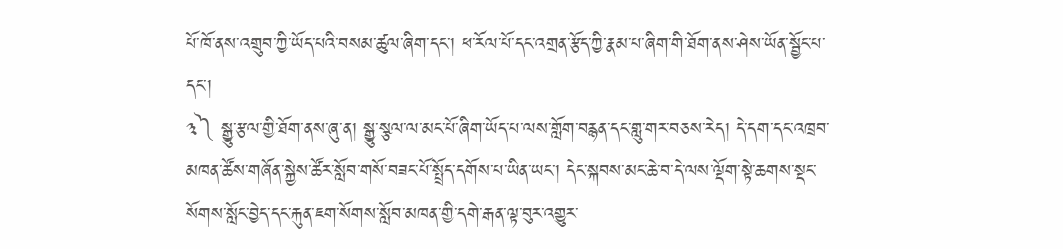པོ་ཁོ་ནས་འགྲུབ་ཀྱི་ཡོད་པའི་བསམ་ཚུལ་ཞིག་དང་། ཕ་རོལ་པོ་དང་འགྲན་རྩོད་ཀྱི་རྣམ་པ་ཞིག་གི་ཐོག་ནས་ཤེས་ཡོན་སྦྱོང་པ་དང་།
༣༽ སྒྱུ་རྩལ་གྱི་ཐོག་ནས་ཞུ་ན། སྒྱུ་སྩལ་ལ་མང་པོ་ཞིག་ཡོད་པ་ལས་གློག་བརྙན་དང་གླུ་གར་བཅས་རེད། དེ་དག་དང་འཁྲབ་མཁན་ཚོས་གཞོན་སྐྱེས་ཚོར་སློབ་གསོ་བཟང་པོ་སྤྲོད་དགོས་པ་ཡིན་ཡང་། དེང་སྐབས་མང་ཆེ་བ་དེ་ལས་ལྡོག་སྟེ་ཆགས་སྡང་སོགས་སློང་བྱེད་དང་རྐུན་ཇག་སོགས་སློབ་མཁན་གྱི་དགེ་རྒན་ལྟ་བུར་འགྱུར་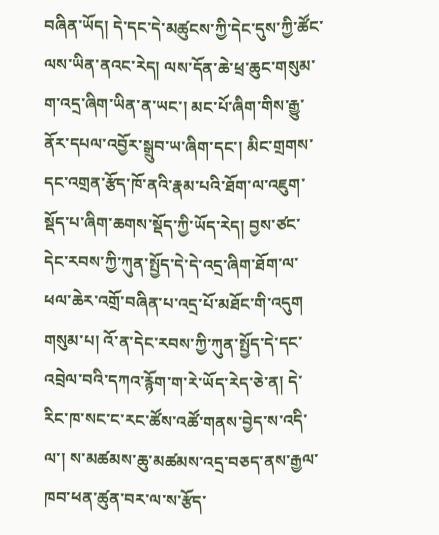བཞིན་ཡོད། དེ་དང་དེ་མཚུངས་ཀྱི་དེང་དུས་ཀྱི་ཚོང་ལས་ཡིན་ནའང་རེད། ལས་དོན་ཆེ་ཕྲ་ཆུང་གསུམ་ག་འདྲ་ཞིག་ཡིན་ན་ཡང་། མང་པོ་ཞིག་གིས་རྒྱུ་ནོར་དཔལ་འབྱོར་སྒྲུབ་ཡ་ཞིག་དང་། མིང་གྲགས་དང་འགྲན་རྩོད་ཁོ་ནའི་རྣམ་པའི་ཐོག་ལ་འཇུག་སྡོད་པ་ཞིག་ཆགས་སྡོད་ཀྱི་ཡོད་རེད། བྱས་ཙང་དེང་རབས་ཀྱི་ཀུན་སྤྱོད་དེ་དེ་འདྲ་ཞིག་ཐོག་ལ་ཕལ་ཆེར་འགྲོ་བཞིན་པ་འདྲ་པོ་མཐོང་གི་འདུག
གསུམ་པ། འོ་ན་དེང་རབས་ཀྱི་ཀུན་སྤྱོད་དེ་དང་འབྲེལ་བའི་དཀའ་རྙོག་ག་རེ་ཡོད་རེད་ཅེ་ན། དེ་རིང་ཁ་སང་ང་རང་ཚོས་འཚོ་གནས་བྱེད་ས་འདི་ལ་། ས་མཚམས་ཆུ་མཚམས་འདྲ་བཅད་ནས་རྒྱལ་ཁབ་ཕན་ཚུན་བར་ལ་ས་རྩོད་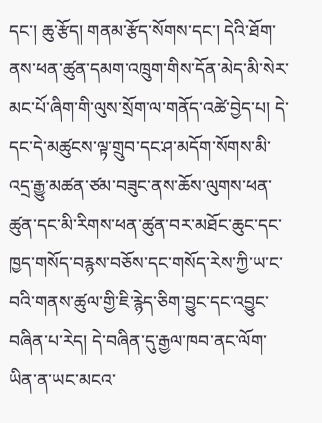དང་། ཆུ་རྩོད། གནམ་རྩོད་སོགས་དང་། དེའི་ཐོག་ནས་ཕན་ཚུན་དམག་འཁྲུག་གིས་དོན་མེད་མི་སེར་མང་པོ་ཞིག་གི་ལུས་སྲོག་ལ་གནོད་འཚེ་བྱེད་པ། དེ་དང་དེ་མཚུངས་ལྟ་གྲུབ་དང་ཤ་མདོག་སོགས་མི་འདྲ་རྒྱུ་མཚན་ཙམ་བཟུང་ནས་ཆོས་ལུགས་ཕན་ཚུན་དང་མི་རིགས་ཕན་ཚུན་བར་མཐོང་ཆུང་དང་ཁྱད་གསོད་བརྙས་བཅོས་དང་གསོད་རེས་ཀྱི་ཡ་ང་བའི་གནས་ཚུལ་གྱི་ཇི་རྙེད་ཅིག་བྱུང་དང་འབྱུང་བཞིན་པ་རེད། དེ་བཞིན་དུ་རྒྱལ་ཁབ་ནང་ལོག་ཡིན་ན་ཡང་མངའ་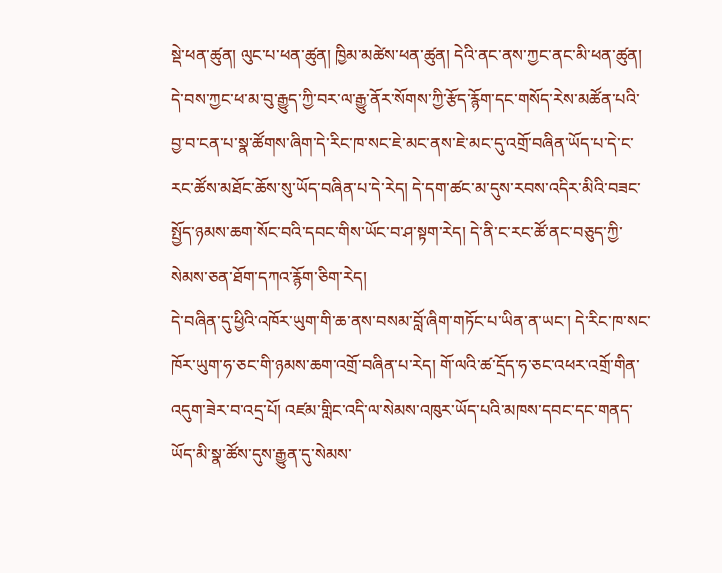སྡེ་ཕན་ཚུན། ལུང་པ་ཕན་ཚུན། ཁྱིམ་མཚེས་ཕན་ཚུན། དེའི་ནང་ནས་ཀྱང་ནང་མི་ཕན་ཚུན། དེ་བས་ཀྱང་ཕ་མ་བུ་རྒྱུད་ཀྱི་བར་ལ་རྒྱུ་ནོར་སོགས་ཀྱི་རྩོད་རྙོག་དང་གསོད་རེས་མཚོན་པའི་བྱ་བ་ངན་པ་སྣ་ཚོགས་ཞིག་དེ་རིང་ཁ་སང་ཇེ་མང་ནས་ཇེ་མང་དུ་འགྲོ་བཞིན་ཡོད་པ་དེ་ང་རང་ཚོས་མཐོང་ཆོས་སུ་ཡོད་བཞིན་པ་དེ་རེད། དེ་དག་ཚང་མ་དུས་རབས་འདིར་མིའི་བཟང་སྤྱོད་ཉམས་ཆག་སོང་བའི་དབང་གིས་ཡོང་བ་ཤ་སྟག་རེད། དེ་ནི་ང་རང་ཚོ་ནང་བཅུད་ཀྱི་སེམས་ཅན་ཐོག་དཀའ་རྙོག་ཅིག་རེད།
དེ་བཞིན་དུ་ཕྱིའི་འཁོར་ཡུག་གི་ཆ་ནས་བསམ་བློ་ཞིག་གཏོང་པ་ཡིན་ན་ཡང་། དེ་རིང་ཁ་སང་ཁོར་ཡུག་ཧ་ཅང་གི་ཉམས་ཆག་འགྲོ་བཞིན་པ་རེད། གོ་ལའི་ཚ་དྲོད་ཧ་ཅང་འཕར་འགྲོ་གིན་འདུག་ཟེར་བ་འདྲ་པོ། འཛམ་གླིང་འདི་ལ་སེམས་འཁུར་ཡོད་པའི་མཁས་དབང་དང་གནད་ཡོད་མི་སྣ་ཚོས་དུས་རྒྱུན་དུ་སེམས་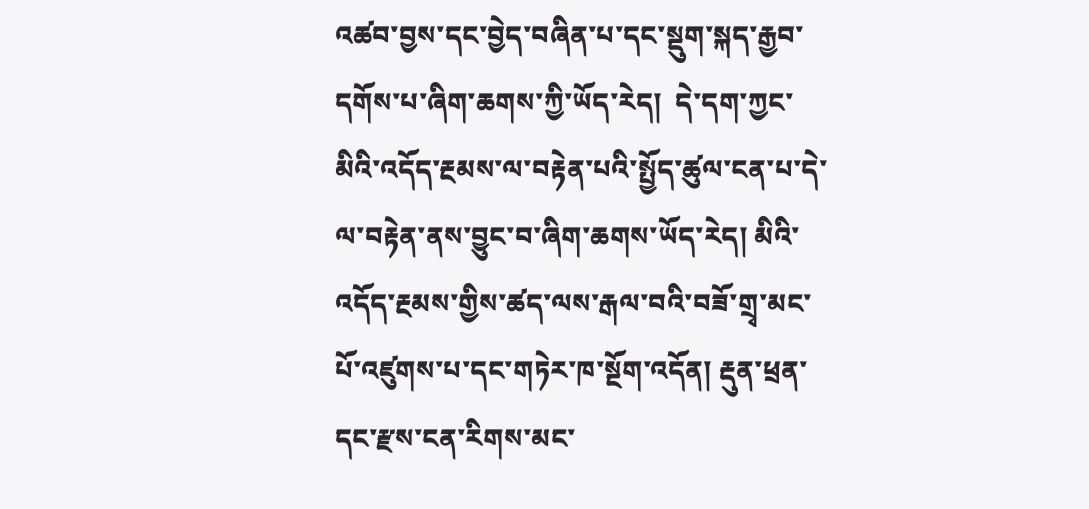འཚབ་བྱས་དང་བྱེད་བཞིན་པ་དང་སྡུག་སྐད་རྒྱབ་དགོས་པ་ཞིག་ཆགས་ཀྱི་ཡོད་རེད།  དེ་དག་ཀྱང་མིའི་འདོད་རྔམས་ལ་བརྟེན་པའི་སྤྱོད་ཚུལ་ངན་པ་དེ་ལ་བརྟེན་ནས་བྱུང་བ་ཞིག་ཆགས་ཡོད་རེད། མིའི་འདོད་རྔམས་གྱིས་ཚད་ལས་རྒལ་བའི་བཟོ་གྲྭ་མང་པོ་འཛུགས་པ་དང་གཏེར་ཁ་སྔོག་འདོན། རྡུན་ཕྲན་དང་རྫས་ངན་རིགས་མང་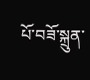པོ་བཟོ་སྐྲུན་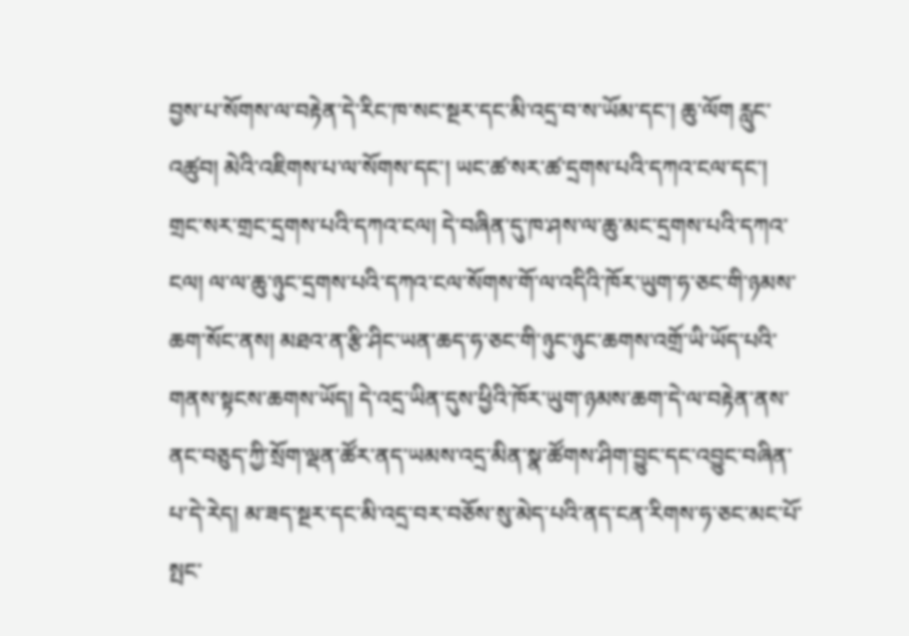བྱས་པ་སོགས་ལ་བརྟེན་དེ་རིང་ཁ་སང་སྔར་དང་མི་འདྲ་བ་ས་ཡོམ་དང་། ཆུ་ལོག རླུང་འཚུབ། མེའི་འཇིགས་པ་ལ་སོགས་དང་། ཡང་ཚ་སར་ཚ་དྲགས་པའི་དཀའ་ངལ་དང་། གྲང་སར་གྲང་དྲགས་པའི་དཀའ་ངལ། དེ་བཞིན་དུ་ཁ་ཤས་ལ་ཆུ་མང་དྲགས་པའི་དཀའ་ངལ། ལ་ལ་ཆུ་ཉུང་དྲགས་པའི་དཀའ་ངལ་སོགས་གོ་ལ་འདིའི་ཁོར་ཡུག་ཧ་ཅང་གི་ཉམས་ཆག་སོང་ནས། མཐའ་ན་རྩི་ཤིང་ཡན་ཆད་ཧ་ཅང་གི་ཉུང་ཉུང་ཆགས་འགྲོ་ཡི་ཡོད་པའི་གནས་སྟངས་ཆགས་ཡོད། དེ་འདྲ་ཡིན་དུས་ཕྱིའི་ཁོར་ཡུག་ཉམས་ཆག་དེ་ལ་བརྟེན་ནས་ནང་བཅུད་ཀྱི་སྲོག་ལྡན་ཚོར་ནད་ཡམས་འདྲ་མིན་སྣ་ཚོགས་ཤིག་བྱུང་དང་འབྱུང་བཞིན་པ་དེ་རེད། མ་ཟད་སྔར་དང་མི་འདྲ་བར་བཅོས་སུ་མེད་པའི་ནད་ངན་རིགས་ཧ་ཅང་མང་པོ་སྤང་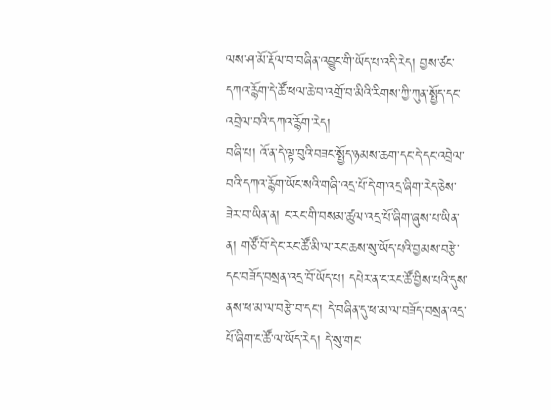ལས་ཤ་མོ་རྡོལ་བ་བཞིན་འབྱུང་གི་ཡོད་པ་འདི་རེད། བྱས་ཙང་དཀའ་རྙོག་དེ་ཚོ་ཕལ་ཆེ་བ་འགྲོ་བ་མིའི་རིགས་ཀྱི་ཀུན་སྤྱོད་དང་འབྲེལ་བའི་དཀའ་རྙོག་རེད།
བཞི་པ། འོ་ན་དེ་ལྟ་བུའི་བཟང་སྤྱོད་ཉམས་ཆག་དང་དེ་དང་འབྲེལ་བའི་དཀའ་རྙོག་ཡོང་སའི་གཞི་འདྲ་པོ་དེ་ག་འདྲ་ཞིག་རེད་ཅེས་ཟེར་བ་ཡིན་ན། ང་རང་གི་བསམ་ཚུལ་འདྲ་པོ་ཞིག་ཞུས་པ་ཡིན་ན། གཙོ་བོ་དེ་ང་རང་ཚོ་མི་ལ་རང་ཆས་སུ་ཡོད་པའི་བྱམས་བརྩེ་དང་བཟོད་བསྲན་འདྲ་བོ་ཡོད་པ། དཔེར་ན་ང་རང་ཚོ་བྱིས་པའི་དུས་ནས་ཕ་མ་ལ་བརྩེ་བ་དང་། དེ་བཞིན་དུ་ཕ་མ་ལ་བཟོད་བསྲན་འདྲ་པོ་ཞིག་ང་ཚོ་ལ་ཡོད་རེད། དེ་སུ་གང་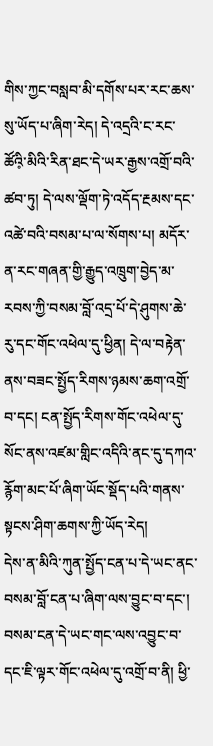གིས་ཀྱང་བསླབ་མི་དགོས་པར་རང་ཆས་སུ་ཡོད་པ་ཞིག་རེད། དེ་འདྲའི་ང་རང་ཚོའི༷་མིའི་རིན་ཐང་དེ་ཡར་རྒྱས་འགྲོ་བའི་ཚབ་ཏུ། དེ་ལས་ལྡོག་ཏེ་འདོད་རྔམས་དང་འཚེ་བའི་བསམ་པ་ལ་སོགས་པ། མདོར་ན་རང་གཞན་གྱི་རྒྱུད་འཁྲུག་བྱེད་མ་རབས་ཀྱི་བསམ་བློ་འདྲ་པོ་དེ་ཤུགས་ཆེ་རུ་དང་གོང་འཕེལ་དུ་ཕྱིན། དེ་ལ་བརྟེན་ནས་བཟང་སྤྱོད་རིགས་ཉམས་ཆག་འགྲོ་བ་དང། ངན་སྤྱོད་རིགས་གོང་འཕེལ་དུ་སོང་ནས་འཛམ་གླིང་འདིའི་ནང་དུ་དཀའ་རྙོག་མང་པོ་ཞིག་ཡོང་སྡོད་པའི་གནས་སྟངས་ཤིག་ཆགས་ཀྱི་ཡོད་རེད།
དེས་ན་མིའི་ཀུན་སྤྱོད་ངན་པ་དེ་ཡང་ནང་བསམ་བློ་ངན་པ་ཞིག་ལས་བྱུང་བ་དང་། བསམ་ངན་དེ་ཡང་གང་ལས་འབྱུང་བ་དང་ཇི་ལྟར་གོང་འཕེལ་དུ་འགྲོ་བ་ནི། ཕྱི་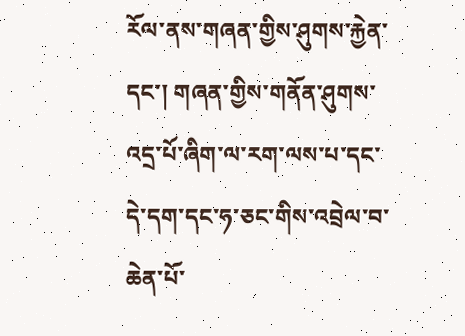རོལ་ནས་གཞན་གྱིས་ཤུགས་རྐྱེན་དང་། གཞན་གྱིས་གནོན་ཤུགས་འདྲ་པོ་ཞིག་ལ་རག་ལས་པ་དང་དེ་དག་དང་ཧ་ཅང་གིས་འབྲེལ་བ་ཆེན་པོ་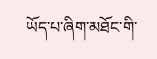ཡོད་པ་ཞིག་མཐོང་གི་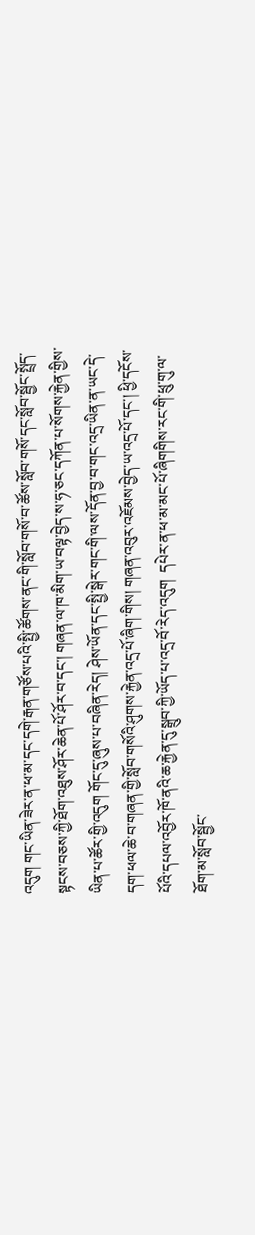འདུག གང་ཡིན་ཟེར་ན་ཕ་མ་དང་དགེ་རྒན་གཙོས་པའི་སྤྱི་ཚོགས་ནང་གི་སློབ་གསོ་བ་ཚོས་སློབ་གསོ་དང་སློབ་སྦྱོང་སྤྲོད་སྟངས་བཅས་ཀྱི་ཐོག་འཐུས་ཤོར་ཆེན་པོ་ཤོར་བ་དང་། གཞན་ལ་ཁ་མིག་ཡ་བལྟ་བྱེད་ས་ཧ་ཅང་དཀོན་པ་སོགས་རྐྱེན་གྱིས་ཡིན་པ་ཚོར་གྱི་འདུག གོང་དུ་ཞུས་པ་བཞིན་རེད། ཤེས་ཡོན་དང་སྤྱི་སྒེར་གང་གི་ལས་དོན་བྱ་བ་གང་འདྲ་ཡིན་ན་ཡང་དེ་དག་ཕལ་ཆེ་བ་གཞན་གྱི་སློབ་གསོའི་ཤུགས་རྐྱེན་འདྲ་པོ་ཞིག་གིས། གཞན་འབུར་འཇོམས་བྱེད་ཡ་འདྲ་པོ་དང་། ཕྱི་དངོས་པོའི་དཔལ་འབྱོར་ཁོ་ནའི་ཆ་རྐྱེན་དུ་སྒྲུབ་ཀྱི་ཡོད་པ་འདྲ་བོ་རེད་འདུག  དཔེར་ན་ཕ་མ་མང་པོ་ཞིགགིས་རང་གི་ཕྲུ་གུ་ལ་ཐོག་མ་སློབ་སྦྱོང་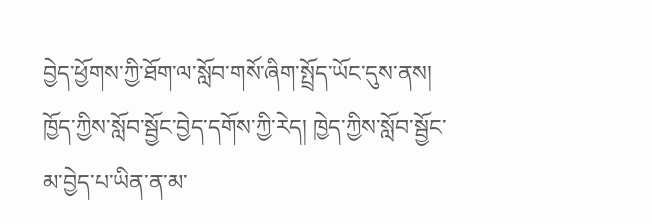བྱེད་ཕྱོགས་ཀྱི་ཐོག་ལ་སློབ་གསོ་ཞིག་སྤྲོད་ཡོང་དུས་ནས། ཁྱོད་ཀྱིས་སློབ་སྦྱོང་བྱེད་དགོས་ཀྱི་རེད། ཁྱེད་ཀྱིས་སློབ་སྦྱོང་མ་བྱེད་པ་ཡིན་ན་མ་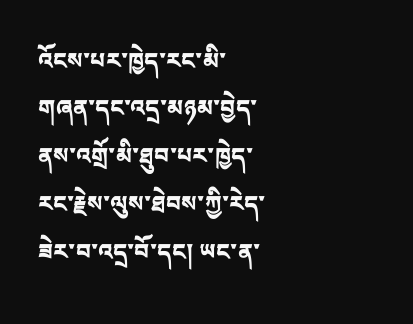འོངས་པར་ཁྱེད་རང་མི་གཞན་དང་འདྲ་མཉམ་བྱེད་ནས་འགྲོ་མི་ཐུབ་པར་ཁྱེད་རང་རྗེས་ལུས་ཐེབས་ཀྱི་རེད་ཟེར་བ་འདྲ་བོ་དང། ཡང་ན་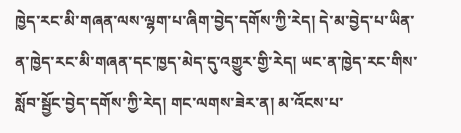ཁྱེད་རང་མི་གཞན་ལས་ལྷག་པ་ཞིག་བྱེད་དགོས་ཀྱི་རེད། དེ་མ་བྱེད་པ་ཡིན་ན་ཁྱེད་རང་མི་གཞན་དང་ཁྱད་མེད་དུ་འགྱུར་གྱི་རེད། ཡང་ན་ཁྱེད་རང་གིས་སློབ་སྦྱོང་བྱེད་དགོས་ཀྱི་རེད། གང་ལགས་ཟེར་ན། མ་འོངས་པ་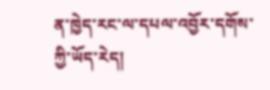ན་ཁྱེད་རང་ལ་དཔལ་འབྱོར་དགོས་ཀྱི་ཡོད་རེད།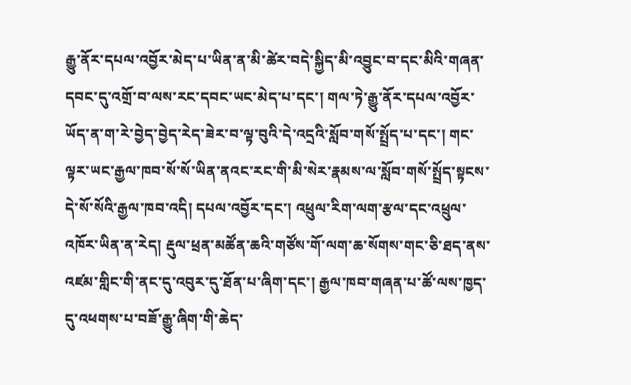རྒྱུ་ནོར་དཔལ་འབྱོར་མེད་པ་ཡིན་ན་མི་ཚེར་བདེ་སྐྱིད་མི་འབྱུང་བ་དང་མིའི་གཞན་དབང་དུ་འགྲོ་བ་ལས་རང་དབང་ཡང་མེད་པ་དང་། གལ་ཏེ་རྒྱུ་ནོར་དཔལ་འབྱོར་ཡོད་ན་ག་རེ་བྱེད་བྱེད་རེད་ཟེར་བ་ལྟ་བུའི་དེ་འདྲའི་སློབ་གསོ་སྤྲོད་པ་དང་། གང་ལྟར་ཡང་རྒྱལ་ཁབ་སོ་སོ་ཡིན་ནའང་རང་གི་མི་སེར་རྣམས་ལ་སློབ་གསོ་སྤྲོད་སྟངས་དེ་སོ་སོའི་རྒྱལ་ཁབ་འདི། དཔལ་འབྱོར་དང་། འཕྲུལ་རིག་ལག་རྩལ་དང་འཕྲུལ་འཁོར་ཡིན་ན་རེད། རྡུལ་ཕྲན་མཚོན་ཆའི་གཙོས་གོ་ལག་ཆ་སོགས་གང་ཅི་ཐད་ནས་འཛམ་གླིང་གི་ནང་དུ་འབུར་དུ་ཐོན་པ་ཞིག་དང་། རྒྱལ་ཁབ་གཞན་པ་ཚོ་ལས་ཁྱད་དུ་འཕགས་པ་བཟོ་རྒྱུ་ཞིག་གི་ཆེད་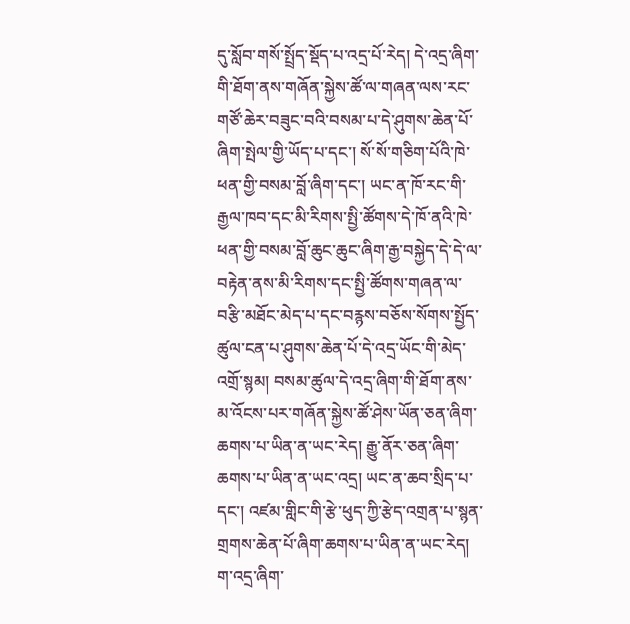དུ་སློབ་གསོ་སྤྲོད་སྡོད་པ་འདྲ་པོ་རེད། དེ་འདྲ་ཞིག་གི་ཐོག་ནས་གཞོན་སྐྱེས་ཚོ་ལ་གཞན་ལས་རང་གཙོ་ཆེར་བཟུང་བའི་བསམ་པ་དེ་ཤུགས་ཆེན་པོ་ཞིག་སྤེལ་གྱི་ཡོད་པ་དང་། སོ་སོ་གཅིག་པོའི་ཁེ་ཕན་གྱི་བསམ་བློ་ཞིག་དང་། ཡང་ན་ཁོ་རང་གི་རྒྱལ་ཁབ་དང་མི་རིགས་སྤྱི་ཚོགས་དེ་ཁོ་ནའི་ཁེ་ཕན་གྱི་བསམ་བློ་ཆུང་ཆུང་ཞིག་རྒྱ་བསྐྱེད་དེ་དེ་ལ་བརྟེན་ནས་མི་རིགས་དང་སྤྱི་ཚོགས་གཞན་ལ་བརྩི་མཐོང་མེད་པ་དང་བརྙས་བཅོས་སོགས་སྤྱོད་ཚུལ་ངན་པ་ཤུགས་ཆེན་པོ་དེ་འདྲ་ཡོང་གི་མེད་འགྲོ་སྙམ། བསམ་ཚུལ་དེ་འདྲ་ཞིག་གི་ཐོག་ནས་མ་འོངས་པར་གཞོན་སྐྱེས་ཚོ་ཤེས་ཡོན་ཅན་ཞིག་ཆགས་པ་ཡིན་ན་ཡང་རེད། རྒྱུ་ནོར་ཅན་ཞིག་ཆགས་པ་ཡིན་ན་ཡང་འདྲ། ཡང་ན་ཆབ་སྲིད་པ་དང་། འཛམ་གླིང་གི་རྩེ་ཕུད་ཀྱི་རྩེད་འགྲན་པ་སྙན་གྲགས་ཆེན་པོ་ཞིག་ཆགས་པ་ཡིན་ན་ཡང་རེད། ག་འདྲ་ཞིག་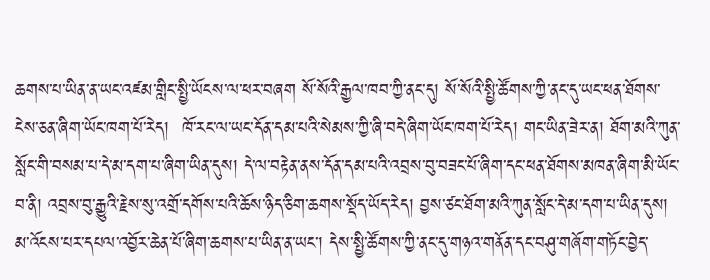ཆགས་པ་ཡིན་ན་ཡང་འཛམ་གླིང་སྤྱི་ཡོངས་ལ་ཕར་བཞག སོ་སོའི་རྒྱལ་ཁབ་ཀྱི་ནང་དུ། སོ་སོའི་སྤྱི་ཚོགས་ཀྱི་ནང་དུ་ཡང་ཕན་ཐོགས་ངེས་ཅན་ཞིག་ཡོང་ཁག་པོ་རེད།  ཁོ་རང་ལ་ཡང་དོན་དམ་པའི་སེམས་ཀྱི་ཞི་བདེ་ཞིག་ཡོང་ཁག་པོ་རེད། གང་ཡིན་ཟེར་ན། ཐོག་མའི་ཀུན་སློང་གི་བསམ་པ་དེ་མ་དག་པ་ཞིག་ཡིན་དུས། དེ་ལ་བརྟེན་ནས་དོན་དམ་པའི་འབྲས་བུ་བཟང་པོ་ཞིག་དང་ཕན་ཐོགས་མཁན་ཞིག་མི་ཡོང་བ་ནི། འབྲས་བུ་རྒྱུའི་རྗེས་སུ་འགྲོ་དགོས་པའི་ཆོས་ཉིད་ཅིག་ཆགས་སྡོད་ཡོད་རེད། བྱས་ཙང་ཐོག་མའི་ཀུན་སློང་དེ་མ་དག་པ་ཡིན་དུས། མ་འོངས་པར་དཔལ་འབྱོར་ཆེན་པོ་ཞིག་ཆགས་པ་ཡིན་ན་ཡང་། དེས་སྤྱི་ཚོགས་ཀྱི་ནང་དུ་གཉའ་གནོན་དང་བཤུ་གཞོག་གཏོང་བྱེད་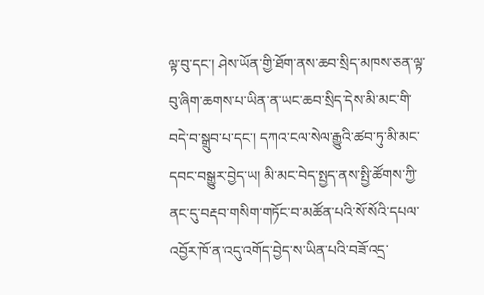ལྟ་བུ་དང་། ཤེས་ཡོན་གྱི་ཐོག་ནས་ཆབ་སྲིད་མཁས་ཅན་ལྟ་བུ་ཞིག་ཆགས་པ་ཡིན་ན་ཡང་ཆབ་སྲིད་དེས་མི་མང་གི་བདེ་བ་སྒྲུབ་པ་དང་། དཀའ་ངལ་སེལ་རྒྱུའི་ཚབ་ཏུ་མི་མང་དབང་བསྒྱུར་བྱེད་ཡ། མི་མང་བེད་སྤྱད་ནས་སྤྱི་ཚོགས་ཀྱི་ནང་དུ་བརྡབ་གསིག་གཏོང་བ་མཚོན་པའི་སོ་སོའི་དཔལ་འབྱོར་ཁོ་ན་འདུ་འགོད་བྱེད་ས་ཡིན་པའི་བཟོ་འདྲ་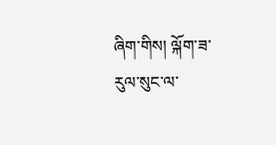ཞིག་གིས། ལྐོག་ཟ་རུལ་སུང་ལ་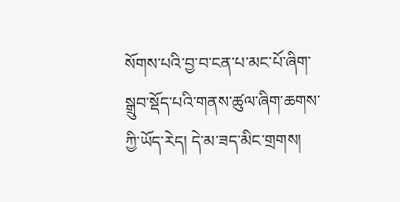སོགས་པའི་བྱ་བ་ངན་པ་མང་པོ་ཞིག་སྒྲུབ་སྡོད་པའི་གནས་ཚུལ་ཞིག་ཆགས་ཀྱི་ཡོད་རེད། དེ་མ་ཟད་མིང་གྲགས།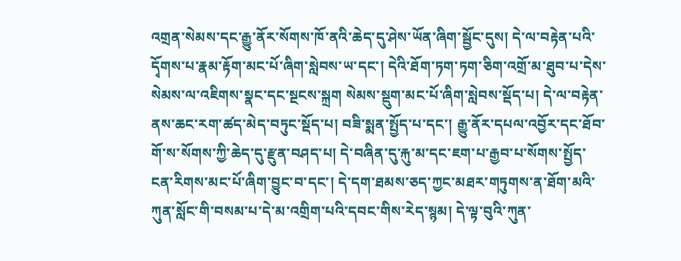འགྲན་སེམས་དང་རྒྱུ་ནོར་སོགས་ཁོ་ནའི་ཆེད་དུ་ཤེས་ཡོན་ཞིག་སྦྱོང་དུས། དེ་ལ་བརྟེན་པའི་དྭོགས་པ་རྣམ་རྟོག་མང་པོ་ཞིག་སླེབས་ཡ་དང་། དེའི་ཐོག་ཏག་ཏག་ཅིག་འགྲོ་མ་ཐུབ་པ་དེས་སེམས་ལ་འཇིགས་སྣང་དང་སྔངས་སྐྲག སེམས་སྡུག་མང་པོ་ཞིག་སླེབས་སྡོད་པ། དེ་ལ་བརྟེན་ནས་ཆང་རག་ཚད་མེད་བཏུང་སྡོད་པ། བཟི་སྨན་སྤྱོད་པ་དང་། རྒྱུ་ནོར་དཔལ་འབྱོར་དང་ཐོབ་གོ་ས་སོགས་ཀྱི་ཆེད་དུ་རྫུན་བཤད་པ། དེ་བཞིན་དུ་རྐུ་མ་དང་ཇག་པ་རྒྱབ་པ་སོགས་སྤྱོད་ངན་རིགས་མང་པོ་ཞིག་བྱུང་བ་དང་། དེ་དག་ཐམས་ཅད་ཀྱང་མཐར་གཏུགས་ན་ཐོག་མའི་ཀུན་སློང་གི་བསམ་པ་དེ་མ་འགྲིག་པའི་དབང་གིས་རེད་སྙམ། དེ་ལྟ་བུའི་ཀུན་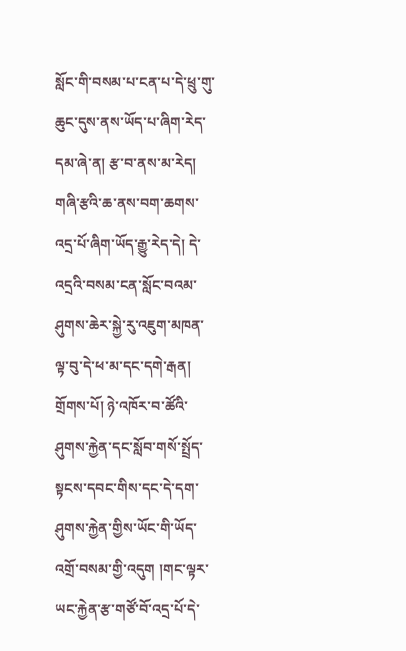སློང་གི་བསམ་པ་ངན་པ་དེ་ཕྲུ་གུ་ཆུང་དུས་ནས་ཡོད་པ་ཞིག་རེད་དམ་ཞེ་ན། རྩ་བ་ནས་མ་རེད། གཞི་རྩའི་ཆ་ནས་བག་ཆགས་འདྲ་པོ་ཞིག་ཡོད་རྒྱུ་རེད་དེ། དེ་འདྲའི་བསམ་ངན་སློང་བའམ་ཤུགས་ཆེར་སྐྱེ་རུ་འཇུག་མཁན་ལྟ་བུ་དེ་ཕ་མ་དང་དགེ་རྒན། གྲོགས་པོ། ཉེ་འཁོར་བ་ཚོའི་ཤུགས་རྐྱེན་དང་སློབ་གསོ་སྤྲོད་སྟངས་དབང་གིས་དང་དེ་དག་ཤུགས་རྐྱེན་གྱིས་ཡོང་གི་ཡོད་འགྲོ་བསམ་གྱི་འདུག །གང་ལྟར་ཡང་རྐྱེན་རྩ་གཙོ་བོ་འདྲ་པོ་དེ་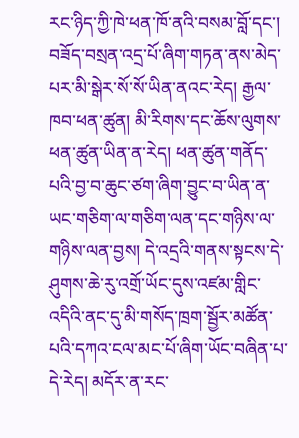རང་ཉིད་ཀྱི་ཁེ་ཕན་ཁོ་ནའི་བསམ་བློ་དང་། བཟོད་བསྲན་འདྲ་པོ་ཞིག་གཏན་ནས་མེད་པར་མི་སྒེར་སོ་སོ་ཡིན་ནའང་རེད། རྒྱལ་ཁབ་ཕན་ཚུན། མི་རིགས་དང་ཆོས་ལུགས་ཕན་ཚུན་ཡིན་ན་རེད། ཕན་ཚུན་གནོད་པའི་བྱ་བ་ཆུང་ཙག་ཞིག་བྱུང་བ་ཡིན་ན་ཡང་གཅིག་ལ་གཅིག་ལན་དང་གཉིས་ལ་གཉིས་ལན་བྱས། དེ་འདྲའི་གནས་སྟངས་དེ་ཤུགས་ཆེ་རུ་འགྲོ་ཡོང་དུས་འཛམ་གླིང་འདིའི་ནང་དུ་མི་གསོད་ཁྲག་སྦྱོར་མཚོན་པའི་དཀའ་ངལ་མང་པོ་ཞིག་ཡོང་བཞིན་པ་དེ་རེད། མདོར་ན་རང་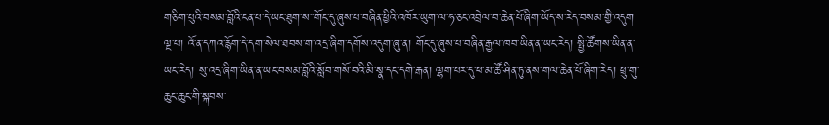གཅིག་པུའི་བསམ་བློའི་ངན་པ་དེ་ཡང་ཐུག་ས་་གོང་དུ་ཞུས་པ་བཞིན་ཕྱིའི་འཁོར་ཡུག་ལ་ཧ་ཅང་འབྲེལ་བ་ཆེན་པོ་ཞིག་ཡོད་ས་རེད་བསམ་གྱི་འདུག
ལྔ་པ། འོ་ན་དཀའ་རྙོག་དེ་དག་སེལ་ཐབས་ག་འདྲ་ཞིག་དགོས་འདུག་ཞུ་ན། གོང་དུ་ཞུས་པ་བཞིན་རྒྱལ་ཁབ་ཡིན་ན་ཡང་རེད། སྤྱི་ཚོགས་ཡིན་ན་ཡང་རེད། སུ་འདྲ་ཞིག་ཡིན་ན་ཡང་བསམ་བློའི་སློབ་གསོ་བའི་མི་སྣ་དང་དགེ་རྒན། ལྷག་པར་དུ་ཕ་མ་ཚོ་ཤིན་ཏུ་ནས་གལ་ཆེན་པོ་ཞིག་རེད། ཕྲུ་གུ་ཆུང་ཆུང་གི་སྐབས་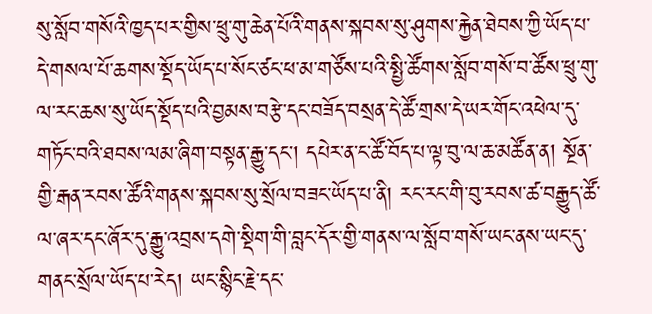སུ་སློབ་གསོའི་ཁྱད་པར་གྱིས་ཕྲུ་གུ་ཆེན་པོའི་གནས་སྐབས་སུ་ཤུགས་རྐྱེན་ཐེབས་ཀྱི་ཡོད་པ་དེ་གསལ་པོ་ཆགས་སྡོད་ཡོད་པ་སོང་ཙང་ཕ་མ་གཙོས་པའི་སྤྱི་ཚོགས་སློབ་གསོ་བ་ཚོས་ཕྲུ་གུ་ལ་རང་ཆས་སུ་ཡོད་སྡོད་པའི་བྱམས་བརྩེ་དང་བཟོད་བསྲན་དེ་ཚོ་གྲས་དེ་ཡར་གོང་འཕེལ་དུ་གཏོང་བའི་ཐབས་ལམ་ཞིག་བསྟན་རྒྱུ་དང་། དཔེར་ན་ང་ཚོ་བོད་པ་ལྟ་བུ་ལ་ཆ་མཚོན་ན། སྔོན་གྱི་རྒན་རབས་ཚོའི་གནས་སྐབས་སུ་སྲོལ་བཟང་ཡོད་པ་ནི། རང་རང་གི་བུ་རབས་ཚ་བརྒྱུད་ཚོ་ལ་ཞར་དང་ཞོར་དུ་རྒྱུ་འབྲས་དགེ་སྡིག་གི་བླང་དོར་གྱི་གནས་ལ་སློབ་གསོ་ཡང་ནས་ཡང་དུ་གནང་སྲོལ་ཡོད་པ་རེད། ཡང་སྙིང་རྗེ་དང་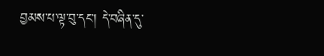བྱམས་པ་ལྟ་བུ་དང་། དེ་བཞིན་དུ་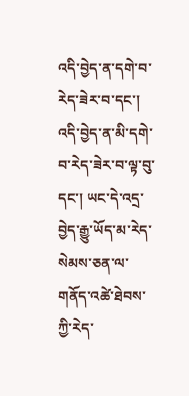འདི་བྱེད་ན་དགེ་བ་རེད་ཟེར་བ་དང་། འདི་བྱེད་ན་མི་དགེ་བ་རེད་ཟེར་བ་ལྟ་བུ་དང་། ཡང་དེ་འདྲ་བྱེད་རྒྱུ་ཡོད་མ་རེད་སེམས་ཅན་ལ་གནོད་འཚེ་ཐེབས་ཀྱི་རེད་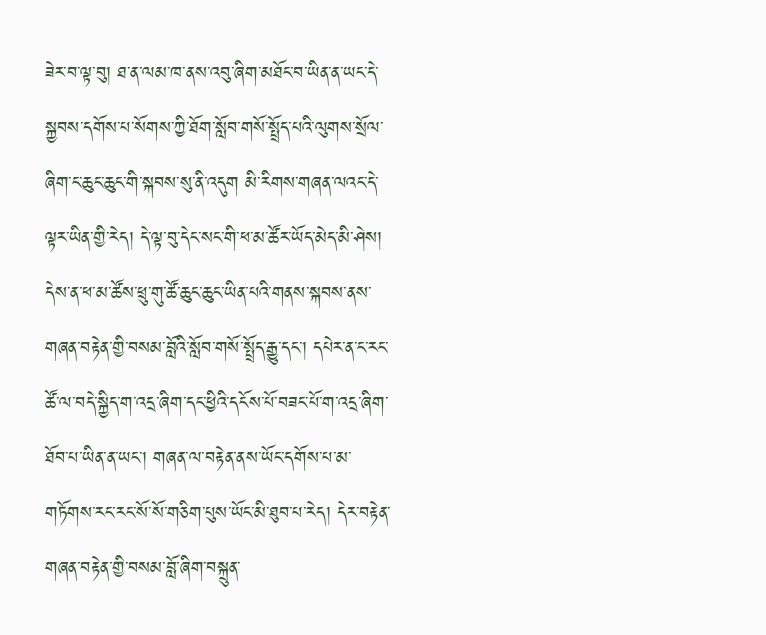ཟེར་བ་ལྟ་བུ། ཐ་ན་ལམ་ཁ་ནས་འབུ་ཞིག་མཐོང་བ་ཡིན་ན་ཡང་དེ་སྐྱབས་དགོས་པ་སོགས་ཀྱི་ཐོག་སློབ་གསོ་སྤྲོད་པའི་ལུགས་སྲོལ་ཞིག་ང་ཆུང་ཆུང་གི་སྐབས་སུ་ནི་འདུག མི་རིགས་གཞན་ལའང་དེ་ལྟར་ཡིན་གྱི་རེད། དེ་ལྟ་བུ་དེང་སང་གི་ཕ་མ་ཚོར་ཡོད་མེད་མི་ཤེས། དེས་ན་ཕ་མ་ཚོས་ཕྲུ་གུ་ཚོ་ཆུང་ཆུང་ཡིན་པའི་གནས་སྐབས་ནས་གཞན་བརྟེན་གྱི་བསམ་བློའི་སློབ་གསོ་སྤྲོད་རྒྱུ་དང་། དཔེར་ན་ང་རང་ཚོ་ལ་བདེ་སྐྱིད་ག་འདྲ་ཞིག་དང་ཕྱིའི་དངོས་པོ་བཟང་པོ་ག་འདྲ་ཞིག་ཐོབ་པ་ཡིན་ན་ཡང་། གཞན་ལ་བརྟེན་ནས་ཡོང་དགོས་པ་མ་གཏོགས་རང་རང་སོ་སོ་གཅིག་པུས་ཡོང་མི་ཐུབ་པ་རེད། དེར་བརྟེན་གཞན་བརྟེན་གྱི་བསམ་བློ་ཞིག་བསྐྲུན་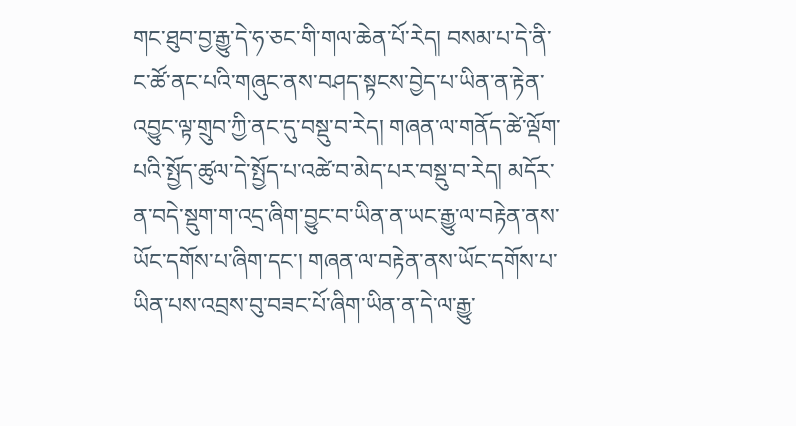གང་ཐུབ་བྱ་རྒྱུ་དེ་ཧ་ཅང་གི་གལ་ཆེན་པོ་རེད། བསམ་པ་དེ་ནི་ང་ཚོ་ནང་པའི་གཞུང་ནས་བཤད་སྟངས་བྱེད་པ་ཡིན་ན་རྟེན་འབྱུང་ལྟ་གྲུབ་ཀྱི་ནང་དུ་བསྡུ་བ་རེད། གཞན་ལ་གནོད་ཚེ་ལྡོག་པའི་སྤྱོད་ཚུལ་དེ་སྤྱོད་པ་འཚེ་བ་མེད་པར་བསྡུ་བ་རེད། མདོར་ན་བདེ་སྡུག་ག་འདྲ་ཞིག་བྱུང་བ་ཡིན་ན་ཡང་རྒྱུ་ལ་བརྟེན་ནས་ཡོང་དགོས་པ་ཞིག་དང་། གཞན་ལ་བརྟེན་ནས་ཡོང་དགོས་པ་ཡིན་པས་འབྲས་བུ་བཟང་པོ་ཞིག་ཡིན་ན་དེ་ལ་རྒྱུ་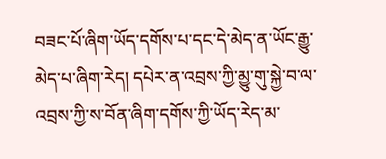བཟང་པོ་ཞིག་ཡོད་དགོས་པ་དང་དེ་མེད་ན་ཡོང་རྒྱུ་མེད་པ་ཞིག་རེད། དཔེར་ན་འབྲས་ཀྱི་མྱུ་གུ་སྐྱེ་བ་ལ་འབྲས་ཀྱི་ས་བོན་ཞིག་དགོས་ཀྱི་ཡོད་རེད་མ་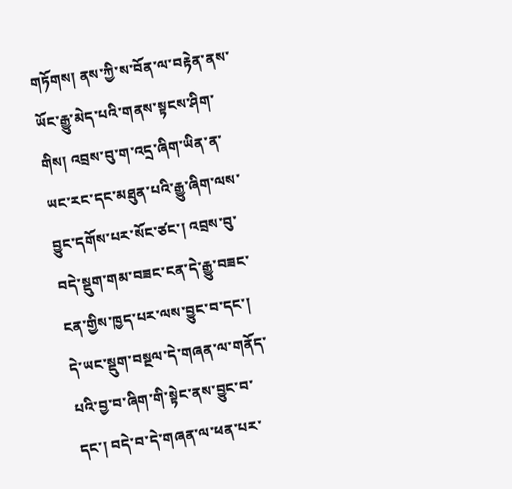གཏོགས། ནས་ཀྱི་ས་བོན་ལ་བརྟེན་ནས་ཡོང་རྒྱུ་མེད་པའི་གནས་སྟངས་ཤིག་གིས། འབྲས་བུ་ག་འདྲ་ཞིག་ཡིན་ན་ཡང་རང་དང་མཐུན་པའི་རྒྱུ་ཞིག་ལས་བྱུང་དགོས་པར་སོང་ཙང་། འབྲས་བུ་བདེ་སྡུག་གམ་བཟང་ངན་དེ་རྒྱུ་བཟང་ངན་གྱིས་ཁྱད་པར་ལས་བྱུང་བ་དང་། དེ་ཡང་སྡུག་བསྔལ་དེ་གཞན་ལ་གནོད་པའི་བྱ་བ་ཞིག་གི་སྟེང་ནས་བྱུང་བ་དང་། བདེ་བ་དེ་གཞན་ལ་ཕན་པར་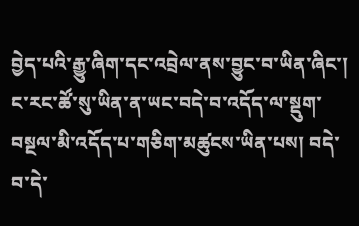བྱེད་པའི་རྒྱུ་ཞིག་དང་འབྲེལ་ནས་བྱུང་བ་ཡིན་ཞིང་། ང་རང་ཚོ་སུ་ཡིན་ན་ཡང་བདེ་བ་འདོད་ལ་སྡུག་བསྔལ་མི་འདོད་པ་གཅིག་མཚུངས་ཡིན་པས། བདེ་བ་དེ་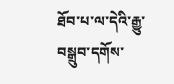ཐོབ་པ་ལ་དེའི་རྒྱུ་བསྒྲུབ་དགོས་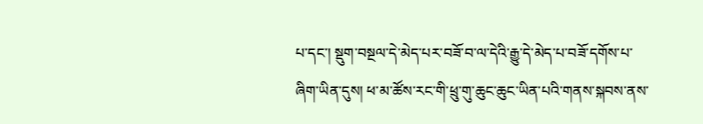པ་དང་། སྡུག་བསྔལ་དེ་མེད་པར་བཟོ་བ་ལ་དེའི་རྒྱུ་དེ་མེད་པ་བཟོ་དགོས་པ་ཞིག་ཡིན་དུས། ཕ་མ་ཚོས་རང་གི་ཕྲུ་གུ་ཆུང་ཆུང་ཡིན་པའི་གནས་སྐབས་ནས་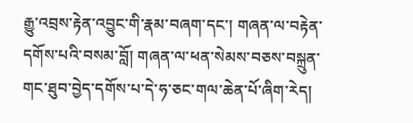རྒྱུ་འབྲས་རྟེན་འབྱུང་གི་རྣམ་བཞག་དང་། གཞན་ལ་བརྟེན་དགོས་པའི་བསམ་བློ། གཞན་ལ་ཕན་སེམས་བཅས་བསྐྲུན་གང་ཐུབ་བྱེད་དགོས་པ་དེ་ཧ་ཅང་གལ་ཆེན་པོ་ཞིག་རེད།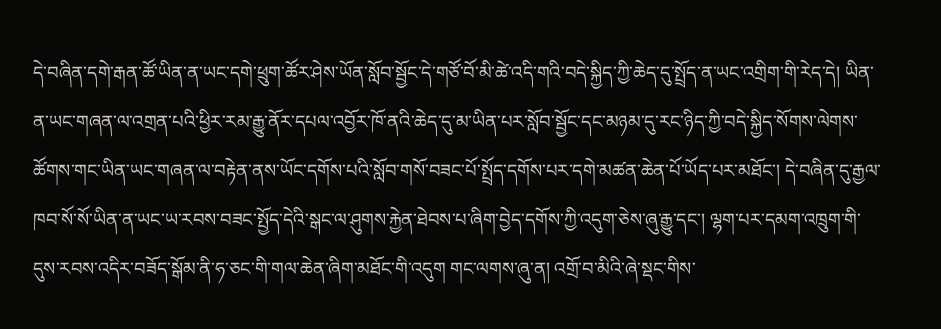དེ་བཞིན་དགེ་རྒན་ཚོ་ཡིན་ན་ཡང་དགེ་ཕྲུག་ཚོར་ཤེས་ཡོན་སློབ་སྦྱོང་དེ་གཙོ་བོ་མི་ཚེ་འདི་གའི་བདེ་སྐྱིད་ཀྱི་ཆེད་དུ་སྤྲོད་ན་ཡང་འགྲིག་གི་རེད་དེ། ཡིན་ན་ཡང་གཞན་ལ་འགྲན་པའི་ཕྱིར་རམ་རྒྱུ་ནོར་དཔལ་འབྱོར་ཁོ་ནའི་ཆེད་དུ་མ་ཡིན་པར་སློབ་སྦྱོང་དང་མཉམ་དུ་རང་ཉིད་ཀྱི་བདེ་སྐྱིད་སོགས་ལེགས་ཚོགས་གང་ཡིན་ཡང་གཞན་ལ་བརྟེན་ནས་ཡོང་དགོས་པའི་སློབ་གསོ་བཟང་པོ་སྤྲོད་དགོས་པར་དགེ་མཚན་ཆེན་པོ་ཡོད་པར་མཐོང་། དེ་བཞིན་དུ་རྒྱལ་ཁབ་སོ་སོ་ཡིན་ན་ཡང་ཡ་རབས་བཟང་སྤྱོད་དེའི་སྒང་ལ་ཤུགས་རྐྱེན་ཐེབས་པ་ཞིག་བྱེད་དགོས་ཀྱི་འདུག་ཅེས་ཞུ་རྒྱུ་དང་། ལྷག་པར་དམག་འཁྲུག་གི་དུས་རབས་འདིར་བཟོད་སྒོམ་ནི་ཧ་ཅང་གི་གལ་ཆེན་ཞིག་མཐོང་གི་འདུག གང་ལགས་ཞུ་ན། འགྲོ་བ་མིའི་ཞེ་སྡང་གིས་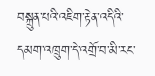བསྐྲུན་པའི་འཇིག་རྟེན་འདིའི་དམག་འཁྲུག་དེ་འགྲོ་བ་མི་རང་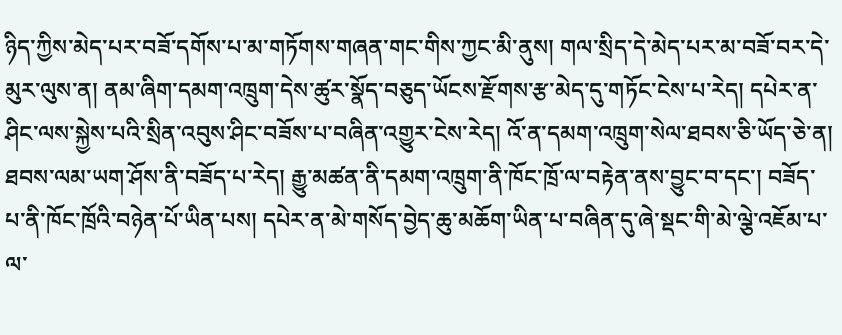ཉིད་ཀྱིས་མེད་པར་བཟོ་དགོས་པ་མ་གཏོགས་གཞན་གང་གིས་ཀྱང་མི་ནུས། གལ་སྲིད་དེ་མེད་པར་མ་བཟོ་བར་དེ་མུར་ལུས་ན། ནམ་ཞིག་དམག་འཁྲུག་དེས་ཚུར་སྣོད་བཅུད་ཡོངས་རྫོགས་རྩ་མེད་དུ་གཏོང་ངེས་པ་རེད། དཔེར་ན་ཤིང་ལས་སྐྱེས་པའི་སྲིན་འབུས་ཤིང་བཟོས་པ་བཞིན་འགྱུར་ངེས་རེད། འོ་ན་དམག་འཁྲུག་སེལ་ཐབས་ཅི་ཡོད་ཅེ་ན། ཐབས་ལམ་ཡག་ཤོས་ནི་བཟོད་པ་རེད། རྒྱུ་མཚན་ནི་དམག་འཁྲུག་ནི་ཁོང་ཁྲོ་ལ་བརྟེན་ནས་བྱུང་བ་དང་། བཟོད་པ་ནི་ཁོང་ཁྲོའི་བཉེན་པོ་ཡིན་པས། དཔེར་ན་མེ་གསོད་བྱེད་ཆུ་མཆོག་ཡིན་པ་བཞིན་དུ་ཞེ་སྡང་གི་མེ་ལྕེ་འཇོམ་པ་ལ་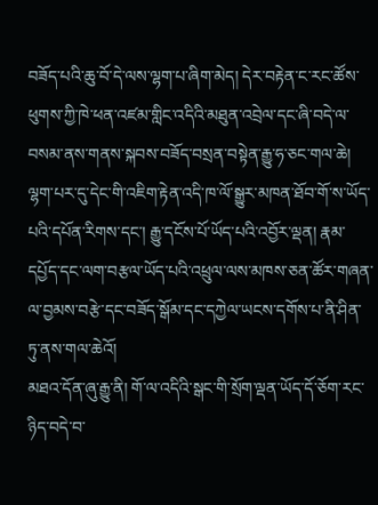བཟོད་པའི་ཆུ་བོ་དེ་ལས་ལྷག་པ་ཞིག་མེད། དེར་བརྟེན་ང་རང་ཚོས་ཕུགས་ཀྱི་ཁེ་ཕན་འཛམ་གླིང་འདིའི་མཐུན་འབྲེལ་དང་ཞི་བདེ་ལ་བསམ་ནས་གནས་སྐབས་བཟོད་བསྲན་བསྟེན་རྒྱུ་ཧ་ཅང་གལ་ཆེ། ལྷག་པར་དུ་དེང་གི་འཇིག་རྟེན་འདི་ཁ་ལོ་སྒྱུར་མཁན་ཐོབ་གོ་ས་ཡོད་པའི་དཔོན་རིགས་དང་། རྒྱུ་དངོས་པོ་ཡོད་པའི་འབྱོར་ལྡན། རྣམ་དཔྱོད་དང་ལག་བརྩལ་ཡོད་པའི་འཕྲུལ་ལས་མཁས་ཅན་ཚོར་གཞན་ལ་བྱམས་བརྩེ་དང་བཟོད་སྒོམ་དང་དཀྱེལ་ཡངས་དགོས་པ་ནི་ཤིན་ཏུ་ནས་གལ་ཆེའོ།
མཐའ་དོན་ཞུ་རྒྱུ་ནི། གོ་ལ་འདིའི་སྒང་གི་སྲོག་ལྡན་ཡོད་དོ་ཅོག་རང་ཉིད་བདེ་བ་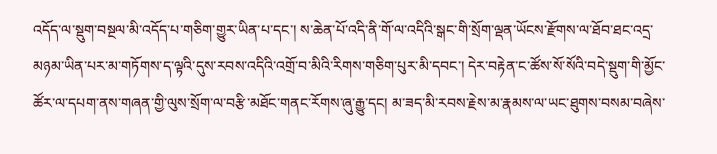འདོད་ལ་སྡུག་བསྔལ་མི་འདོད་པ་གཅིག་གྱུར་ཡིན་པ་དང་། ས་ཆེན་པོ་འདི་ནི་གོ་ལ་འདིའི་སྒང་གི་སྲོག་ལྡན་ཡོངས་རྫོགས་ལ་ཐོབ་ཐང་འདྲ་མཉམ་ཡིན་པར་མ་གཏོགས་ད་ལྟའི་དུས་རབས་འདིའི་འགྲོ་བ་མིའི་རིགས་གཅིག་པུར་མི་དབང་། དེར་བརྟེན་ང་ཚོས་སོ་སོའི་བདེ་སྡུག་གི་མྱོང་ཚོར་ལ་དཔག་ནས་གཞན་གྱི་ལུས་སྲོག་ལ་བརྩི་མཐོང་གནང་རོགས་ཞུ་རྒྱུ་དང། མ་ཟད་མི་རབས་རྗེས་མ་རྣམས་ལ་ཡང་ཐུགས་བསམ་བཞེས་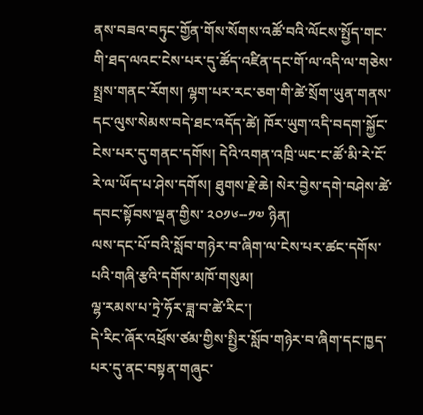ནས་བཟའ་བཏུང་གྱོན་གོས་སོགས་འཚོ་བའི་ལོངས་སྤྱོད་གང་གི་ཐད་ལའང་ངེས་པར་དུ་ཚོད་འཛིན་དང་གོ་ལ་འདི་ལ་གཅེས་སྤྲས་གནང་རོགས། ལྷག་པར་རང་ཅག་གི་ཚེ་སྲོག་ཡུན་གནས་དང་ལུས་སེམས་བདེ་ཐང་འདོད་ཚེ། ཁོར་ཡུག་འདི་བདག་སྐྱོང་ངེས་པར་དུ་གནང་དགོས། དེའི་འགན་འཁྲི་ཡང་ང་ཚོ་མི་རེ་ངོ་རེ་ལ་ཡོད་པ་ཤེས་དགོས། ཐུགས་རྗེ་ཆེ། སེར་བྱེས་དགེ་བཤེས་ཚེ་དབང་སྟོབས་ལྡན་གྱིས་ ༢༠༡༦--༡༧ ཉིན།
ལས་དང་པོ་བའི་སློབ་གཉེར་བ་ཞིག་ལ་ངེས་པར་ཚང་དགོས་པའི་གཞི་རྩའི་དགོས་མཁོ་གསུམ།
ལྷ་རམས་པ་ཏྲེ་ཧོར་ཟླ་བ་ཚེ་རིང་།
དེ་རིང་ཞོར་འཕྲོས་ཙམ་གྱིས་སྤྱིར་སློབ་གཉེར་བ་ཞིག་དང་ཁྱད་པར་དུ་ནང་བསྟན་གཞུང་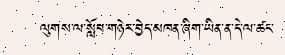ལུགས་ལ་སློབ་གཉེར་བྱེད་མཁན་ཞིག་ཡིན་ན་དེ་ལ་ཚང་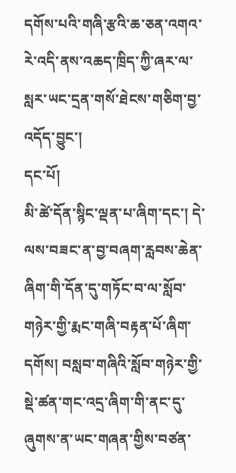དགོས་པའི་གཞི་རྩའི་ཆ་ཅན་འགའ་རེ་འདི་ནས་འཆད་ཁྲིད་ཀྱི་ཞར་ལ་སླར་ཡང་དྲན་གསོ་ཐེངས་གཅིག་བྱ་འདོད་བྱུང་།
དང་པོ།
མི་ཚེ་དོན་སྙིང་ལྡན་པ་ཞིག་དང་། དེ་ལས་བཟང་ན་བྱ་བཞག་རླབས་ཆེན་ཞིག་གི་དོན་དུ་གཏོང་བ་ལ་སློབ་གཉེར་གྱི་རྨང་གཞི་བརྟན་པོ་ཞིག་དགོས། བསླབ་གཞིའི་སློབ་གཉེར་གྱི་སྡེ་ཚན་གང་འདྲ་ཞིག་གི་ནང་དུ་ཞུགས་ན་ཡང་གཞན་གྱིས་བཙན་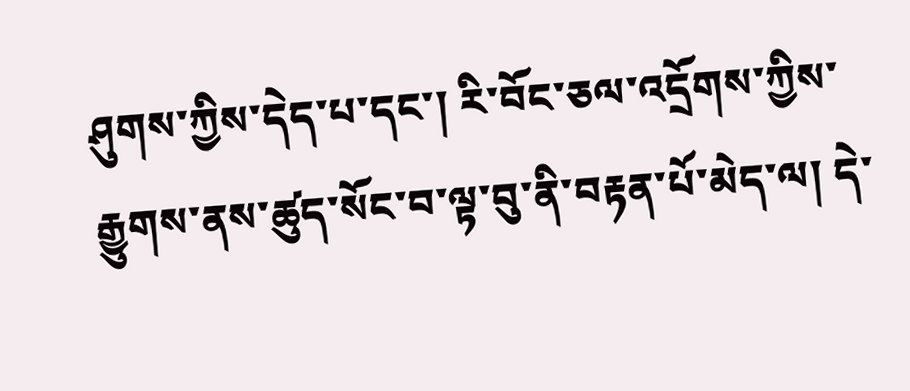ཤུགས་ཀྱིས་དེད་པ་དང་། རི་བོང་ཅལ་འདྲོགས་ཀྱིས་རྒྱུགས་ནས་ཚུད་སོང་བ་ལྟ་བུ་ནི་བརྟན་པོ་མེད་ལ། དེ་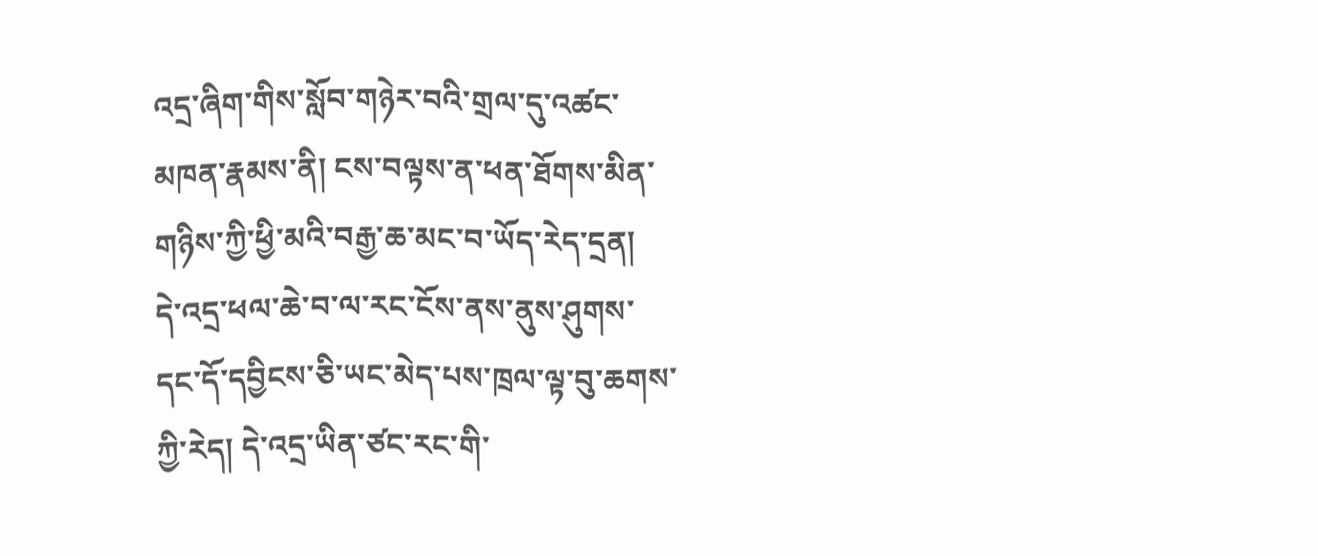འདྲ་ཞིག་གིས་སློབ་གཉེར་བའི་གྲལ་དུ་འཚང་མཁན་རྣམས་ནི། ངས་བལྟས་ན་ཕན་ཐོགས་མིན་གཉིས་ཀྱི་ཕྱི་མའི་བརྒྱ་ཆ་མང་བ་ཡོད་རེད་དྲན།
དེ་འདྲ་ཕལ་ཆེ་བ་ལ་རང་ངོས་ནས་ནུས་ཤུགས་དང་དོ་དབྱིངས་ཅི་ཡང་མེད་པས་ཁྲལ་ལྟ་བུ་ཆགས་ཀྱི་རེད། དེ་འདྲ་ཡིན་ཙང་རང་གི་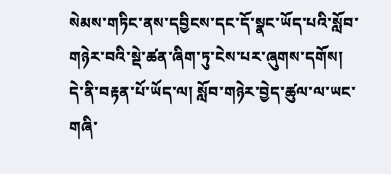སེམས་གཏིང་ནས་དབྱིངས་དང་དོ་སྣང་ཡོད་པའི་སློབ་གཉེར་བའི་སྡེ་ཚན་ཞིག་ཏུ་ངེས་པར་ཞུགས་དགོས། དེ་ནི་བརྟན་པོ་ཡོད་ལ། སློབ་གཉེར་བྱེད་ཚུལ་ལ་ཡང་གཞི་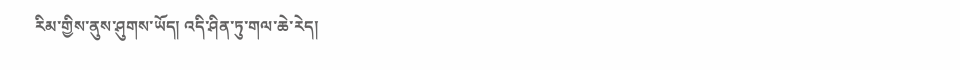རིམ་གྱིས་ནུས་ཤུགས་ཡོད། འདི་ཤིན་ཏུ་གལ་ཆེ་རེད།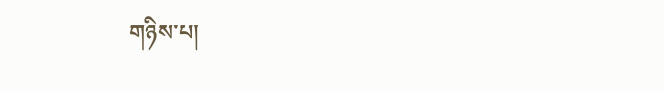གཉིས་པ།